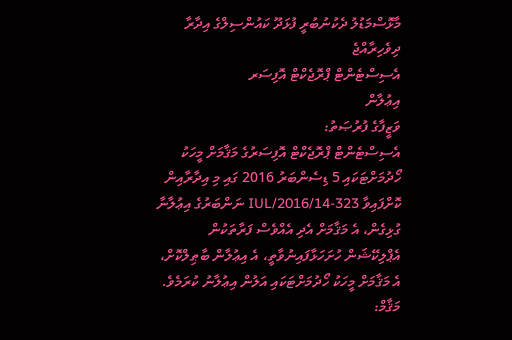މާޅޮސްމަޑުލު ދެކުނުބުރީ ފުޅަދޫ ކައުންސިލްގެ އިދާރާ
ދިވެހިރާއްޖެ
އެސިސްޓެންޓް ޕްރޮޖެކްޓް އޮފިސަރ
އިޢުލާން
ވަޒީފާގެ ފުރުޞަތު:
އެސިސްޓެންޓް ޕްރޮޖެކްޓް އޮފިސަރުގެ މަޤާމަށް މީހަކު ހޯދުމަށްޓަކައި 5 ޑިސެންބަރު 2016 ގައި މި އިދާރާއިން ކޮށްފައިވާ 323-IUL/2016/14 ނަންބަރުގެ އިޢުލާނާ ގުޅިގެން، އެ މަޤާމަށް އެދި އެއްވެސް ފަރާތަކުން އެޕްލިކޭޝަން ހުށަހަޅާފައިނުވާތީ، އެ އިޢުލާން ބާޠިލްކޮށް، އެ މަޤާމަށް މީހަކު ހޯދުމަށްޓަކައި އަލުން އިޢުލާނު ކުރަމެވެ.
މަޤާމް: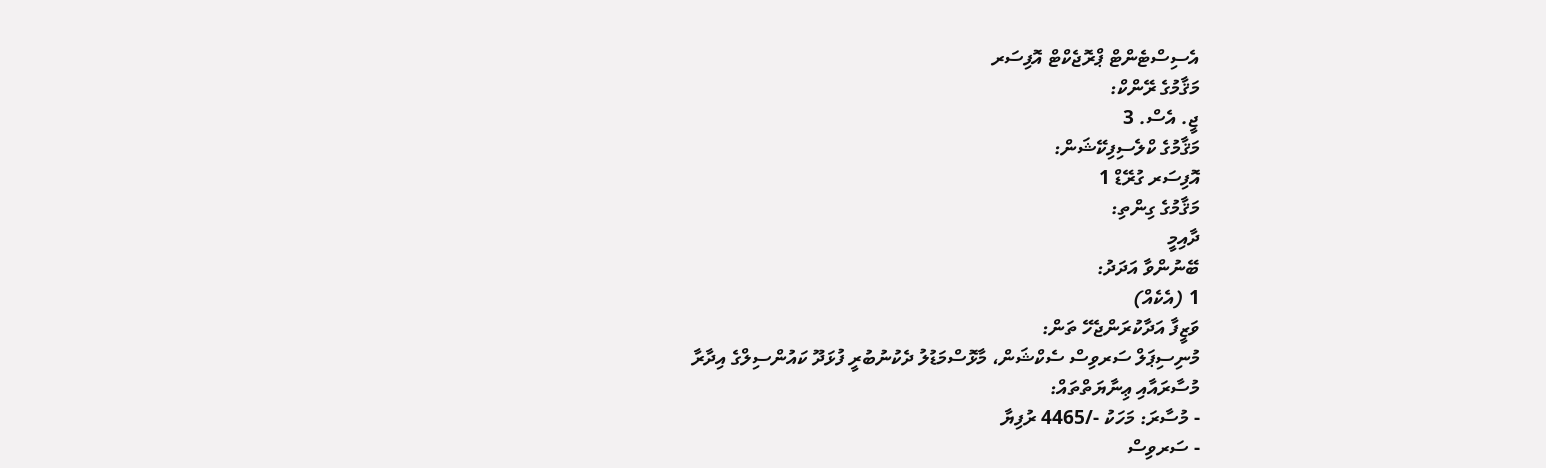އެސިސްޓެންޓް ޕްރޮޖެކްޓް އޮފިސަރ
މަޤާމުގެ ރޭންކް:
ޖީ. އެސް. 3
މަޤާމުގެ ކްލެސިފިކޭޝަން:
އޮފިސަރ ގުރޭޑް 1
މަޤާމުގެ ގިންތި:
ދާއިމީ
ބޭނުންވާ އަދަދު:
1 (އެކެއް)
ވަޒީފާ އަދާކުރަންޖެހޭ ތަން:
މުނިސިޕަލް ސަރވިސް ސެކްޝަން، މާޅޮސްމަޑުލު ދެކުނުބުރީ ފުޅަދޫ ކައުންސިލްގެ އިދާރާ
މުސާރައާއި ޢިނާޔަތްތައް:
- މުސާރަ: މަހަކު -/4465 ރުފިޔާ
- ސަރވިސް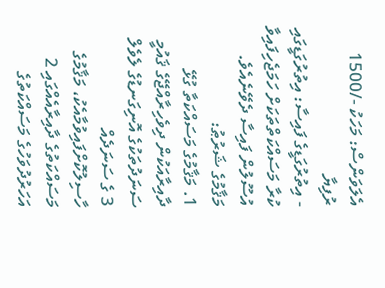އެލަވަންސް: މަހަކު -/1500 ރުފިޔާ
- އިތުރުގަޑީގެ ފައިސާ: އިތުރުގަޑީގައި ކުރާ މަސައްކަތްތަކަށް ހަމަޖެހިފައިވާ އުސޫލުން ފައިސާ ދެވޭނެއެވެ.
މަޤާމުގެ ޝަރުޠު:
1. މަޤާމުގެ މަސައްކަތާ ގުޅޭ ދާއިރާއަކުން ދިވެހިރާއްޖޭގެ ޤައުމީ ސަނަދުތަކުގެ އޮނިގަނޑުގެ ލެވެލް 3 ގެ ސަނަދެއް ހާސިލުކޮށްފައިވުމާއެކު، މަޤާމުގެ މަސައްކަތުގެ ދާއިރާއެއްގައި 2 އަހަރުދުވަހުގެ މަސައްކަތުގެ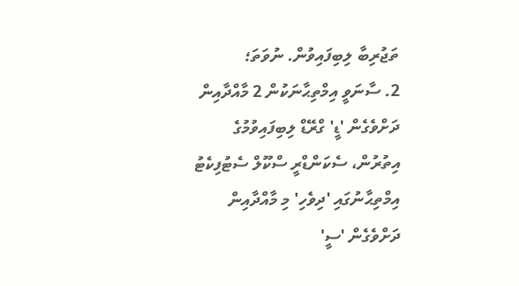ތަޖުރިބާ ލިބިފައިވުން. ނުވަތަ؛
2. ސާނަވީ އިމްތިޙާނަކުން 2 މާއްދާއިން ދަށްވެގެން 'ޑީ' ގްރޭޑް ލިބިފައިވުމުގެ އިތުރުން، ސެކަންޑްރީ ސްކޫލް ސެޓުފިކެޓު އިމްތިޙާނުގައި 'ދިވެހި' މި މާއްދާއިން ދަށްވެގެން 'ސީ'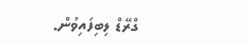ގްރޭޑް ލިބިފައިވުން.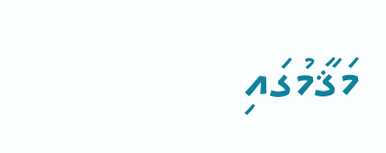މަޤާމުގައި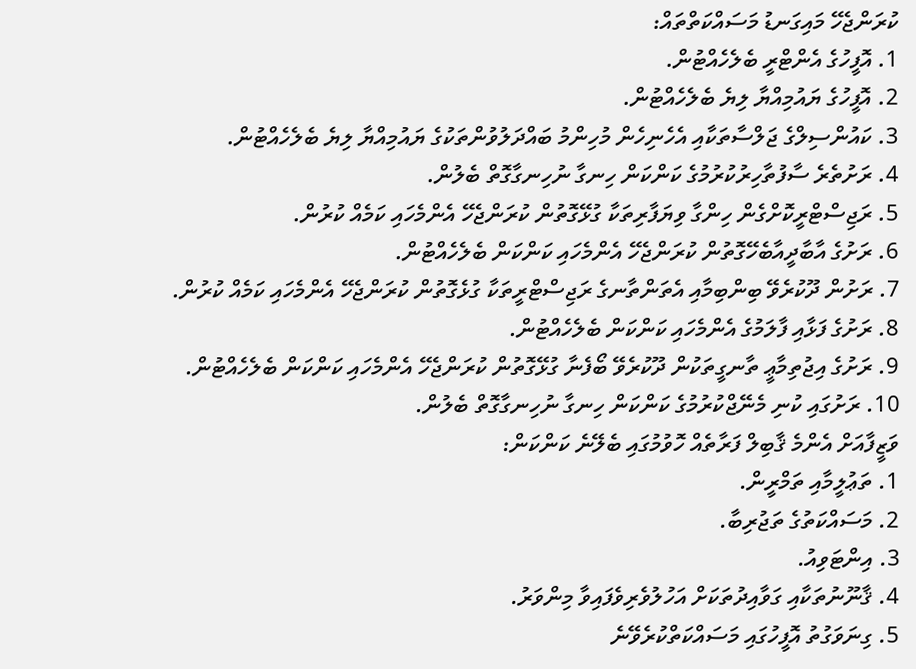ކުރަންޖެހޭ މައިގަނޑު މަސައްކަތްތައް:
1. އޮފީހުގެ އެންޓްރީ ބެލެހެއްޓުން.
2. އޮފީހުގެ ޔައުމިއްޔާ ލިޔެ ބެލެހެއްޓުން.
3. ކައުންސިލްގެ ޖަލްސާތަކާއި އެހެނިހެން މުހިންމު ބައްދަލުވުންތަކުގެ ޔައުމިއްޔާ ލިޔެ ބެލެހެއްޓުން.
4. ރަށުތެރެ ސާފުތާހިރުކުރުމުގެ ކަންކަން ހިނގާ ނުހިނގާގޮތް ބެލުން.
5. ރަޖިސްޓްރީކޮށްގެން ހިންގާ ވިޔަފާރިތަކާ ގުޅޭގޮތުން ކުރަންޖެހޭ އެންމެހައި ކަމެއް ކުރުން.
6. ރަށުގެ އާބާދީއާބެހޭގޮތުން ކުރަންޖެހޭ އެންމެހައި ކަންކަން ބެލެހެއްޓުން.
7. ރަށުން ދޫކުރެވޭ ބިންބިމާއި އެތަންތާނގެ ރަޖިސްޓްރީތަކާ ގުޅެގޮތުން ކުރަންޖެހޭ އެންމެހައި ކަމެއް ކުރުން.
8. ރަށުގެ ފަޅާއި ފާލަމުގެ އެންމެހައި ކަންކަން ބެލެހެއްޓުން.
9. ރަށުގެ އިޖުތިމާޢީ ތާނގީތަކުން ދޫކުރެވޭ ބޯފެނާ ގުޅޭގޮތުން ކުރަންޖެހޭ އެންމެހައި ކަންކަން ބެލެހެއްޓުން.
10. ރަށުގައި ކުނި މެނޭޖްކުރުމުގެ ކަންކަން ހިނގާ ނުހިނގާގޮތް ބެލުން.
ވަޒީފާއަށް އެންމެ ޤާބިލް ފަރާތެއް ހޮވުމުގައި ބެލޭނެ ކަންކަން:
1. ތަޢުލީމާއި ތަމްރީން.
2. މަސައްކަތުގެ ތަޖުރިބާ.
3. އިންޓަވިއު.
4. ޤާނޫނުތަކާއި ގަވާއިދުތަކަށް އަހުލުވެރިވެފައިވާ މިންވަރު.
5. ގިނަވަގުތު އޮފީހުގައި މަސައްކަތްކުރެވޭނެ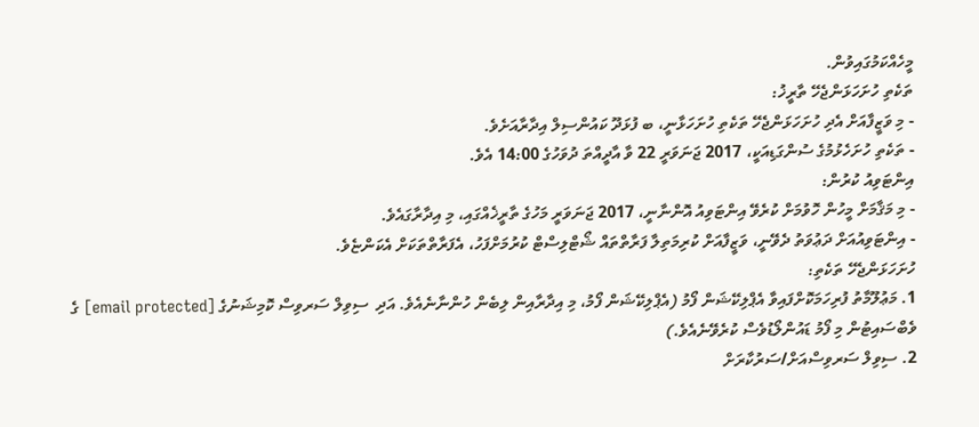މީހެއްކަމުގައިވުން.
ތަކެތި ހުށަހަޅަންޖެހޭ ތާރީޚު:
- މި ވަޒީފާއަށް އެދި ހުށަހަޅަންޖެހޭ ތަކެތި ހުށަހަޅާނީ، ބ ފުޅަދޫ ކައުންސިލް އިދާރާއަށެވެ.
- ތަކެތި ހުށަހެޅުމުގެ ސުންގަޑިއަކީ، 2017 ޖަނަވަރީ 22 ވާ އާދީއްތަ ދުވަހުގެ 14:00 އެވެ.
އިންޓަވިއު ކުރުން:
- މި މަޤާމަށް މީހުން ހޮވުމަށް ކުރެވޭ އިންޓަވިއު އޮންނާނީ، 2017 ޖަނަވަރީ މަހުގެ ތާރީޚެއްގައި، މި އިދާރާގައެވެ.
- އިންޓަވިއުއަށް ދަޢުވަތު ދެވޭނީ، ވަޒީފާއަށް ކުރިމަތިލާ ފަރާތްތައް ޝޯޓްލިސްޓް ކުރުމަށްފަހު، އެފަރާތްތަކަށް އެކަންޏެވެ.
ހުށަހަޅަންޖެހޭ ތަކެތި:
1. މަޢުލޫމާތު ފުރިހަމަކޮށްފައިވާ އެޕްލިކޭޝަން ފޯމު (އެޕްލިކޭޝަން ފޯމު، މި އިދާރާއިން ލިބެން ހުންނާނެއެވެ. އަދި  ސިވިލް ސަރވިސް ކޮމިޝަނުގެ [email protected] ގެ ވެބްސައިޓުން މި ފޯމު ޑައުންލޯޑުވެސް ކުރެވޭނެއެވެ.)
2. ސިވިލް ސަރވިސްއަށް/ސަރުކާރަށް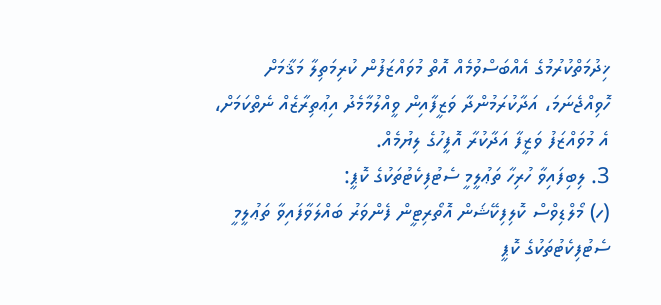ޚިދުމަތްކުރުމުގެ އެއްބަސްވުމެއް އޮތް މުވައްޒަފުން ކުރިމަތިލާ މަޤާމަށް ހޮވިއްޖެނަމަ، އަދާކުރަމުންދާ ވަޒީފާއިން ވީއްލުމާމެދު އިޢުތިރާޒެއް ނެތްކަމަށް، އެ މުވައްޒަފު ވަޒީފާ އަދާކުރާ އޮފީހުގެ ލިޔުމެއް.
3. ލިބިފައިވާ ހުރިހާ ތަޢުލީމީ ސެޓުފިކެޓުތަކުގެ ކޮޕީ:
(ހ) މޯލްޑިވްސް ކޮލިފިކޭޝަން އޮތޯރިޓީން ފެންވަރު ބައްލަވާފައިވާ ތަޢުލީމީ ސެޓުފިކެޓުތަކުގެ ކޮޕީ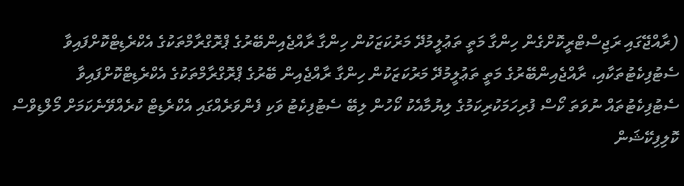(ރާއްޖޭގައި ރަޖިސްޓްރީކޮށްގެން ހިންގާ މަތީ ތަޢުލީމުދޭ މަރުކަޒަކުން ހިންގާ ރާއްޖެއިންބޭރުގެ ޕްރޮގްރާމްތަކުގެ އެކްރެޑިޓްކޮށްފައިވާ ސެޓުފިކެޓުތަކާއި، ރާއްޖެއިންބޭރުގެ މަތީ ތަޢުލީމުދޭ މަރުކަޒަކުން ހިންގާ ރާއްޖެއިން ބޭރުގެ ޕްރޮގްރާމްތަކުގެ އެކްރެޑިޓްކޮށްފައިވާ ސެޓުފިކެޓުތައް ނުވަތަ ކޯސް ފުރިހަމަކުރިކަމުގެ ލިޔުމާއެކު ކޯހުން ލިބޭ ސެޓުފިކެޓު ވަކި ފެންވަރެއްގައި އެކްރެޑިޓް ކުރެއްވޭނެކަމަށް މޯލްޑިވްސް ކޮލިފިކޭޝަން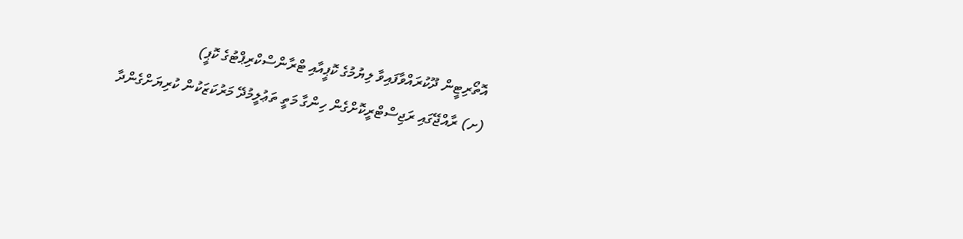އޮތޯރިޓީން ދޫކުރައްވާފައިވާ ލިޔުމުގެ ކޮޕީއާއި ޓްރާންސްކްރިޕްޓުގެ ކޮޕީ)
(ށ) ރާއްޖޭގައި ރަޖިސްޓްރީކޮށްގެން ހިންގާ މަތީ ތަޢުލީމުދޭ މަރުކަޒަކުން ކުރިޔަށްގެންދާ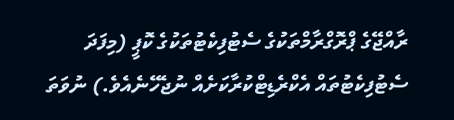ރާއްޖޭގެ ޕްރޮގްރާމްތަކުގެ ސެޓުފިކެޓުތަކުގެ ކޮޕީ (މިފަދަ ސެޓުފިކެޓުތައް އެކްރެޑިޓްކުރާކަށެއް ނުޖެހޭނެއެވެ.) ނުވަތަ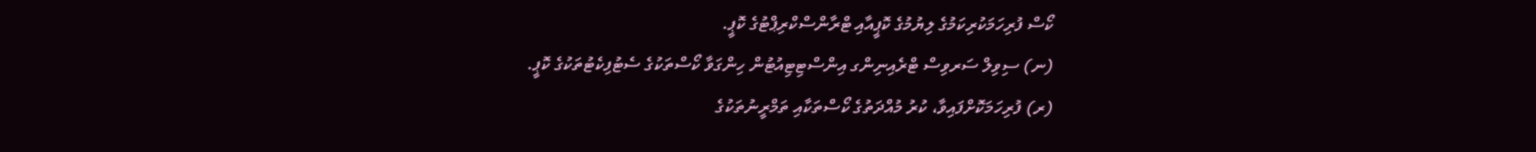ކޯސް ފުރިހަމަކުރިކަމުގެ ލިޔުމުގެ ކޮޕީއާއި ޓްރާންސްކްރިޕްޓުގެ ކޮޕީ.
(ނ) ސިވިލް ސަރވިސް ޓްރެއިނިންގ އިންސްޓިޓިއުޓުން ހިންގަވާ ކޯސްތަކުގެ ސެޓުފިކެޓުތަކުގެ ކޮޕީ.
(ރ) ފުރިހަމަކޮށްފައިވާ، ކުރު މުއްދަތުގެ ކޯސްތަކާއި ތަމްރީނުތަކުގެ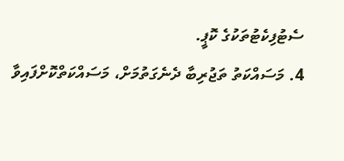ސެޓުފިކެޓުތަކުގެ ކޮޕީ.
4. މަސައްކަތު ތަޖުރިބާ ދެނެގަތުމަށް، މަސައްކަތްކޮށްފައިވާ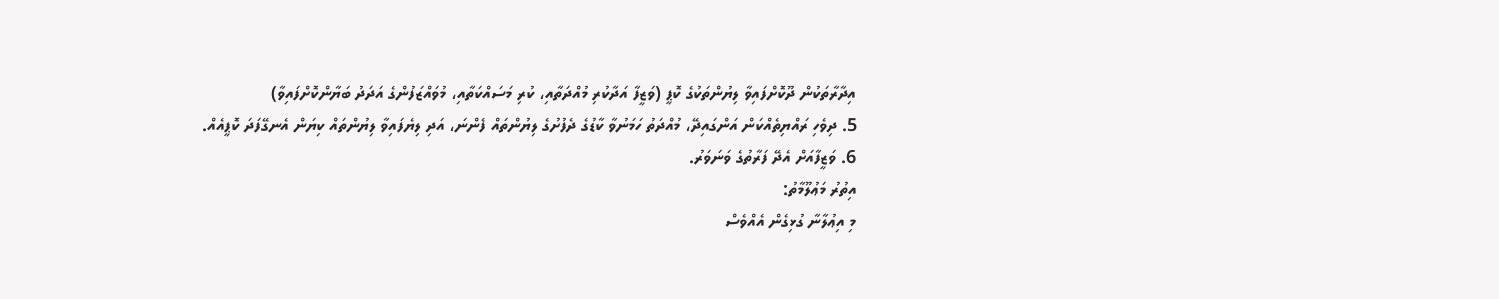އިދާރާތަކުން ދޫކޮށްފައިވާ ލިޔުންތަކުގެ ކޮޕީ (ވަޒީފާ އަދާކުރި މުއްދަތާއި، ކުރި މަސައްކަތާއި، މުވައްޒަފުންގެ އަދަދު ބަޔާންކޮށްފައިވާ)
5. ދިވެހި ރައްޔިތެއްކަން އަންގައިދޭ، މުއްދަތު ހަމަނުވާ ކާޑުގެ ދެފުށުގެ ލިޔުންތައް ފެންނަ، އަދި ލިޔެފައިވާ ލިޔުންތައް ކިޔަން އެނގޭފަދަ ކޮޕީއެއް.
6. ވަޒީފާއަށް އެދޭ ފަރާތުގެ ވަނަވަރު.
އިތުރު މަޢުލޫމާތު:
މި އިޢުލާނާ ގުޅިގެން އެއްވެސް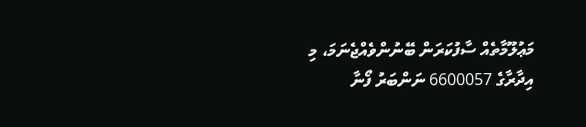މަޢުލޫމާތެއް ސާފުކަރަން ބޭނުންވެއްޖެނަމަ، މި އިދާރާގެ 6600057 ނަންބަރު ފޯނާ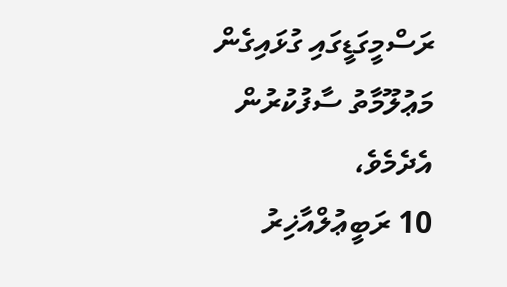ރަސްމީގަޑީގައި ގުޅައިގެން މަޢުލޫމާތު ސާފުކުރުން އެދެމެވެ،
10 ރަބީޢުލްއާޚިރު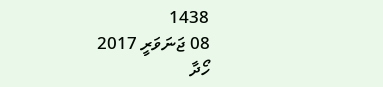1438
08 ޖަނަވަރީ 2017
ހޯދާ